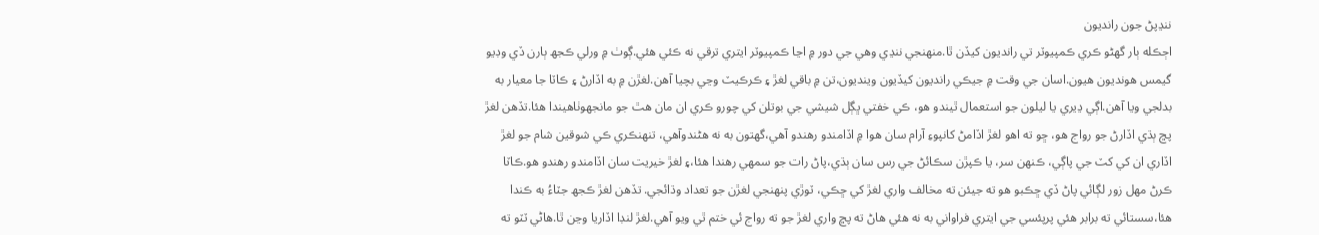ننڍپڻ جون رانديون
اڄڪله ٻار گھڻو ڪري ڪمپيوٽر تي رانديون کيڏن ٿا.منهنجي ننڍي وهي جي دور ۾ اڃا ڪمپيوٽر ايتري ترقي نه ڪئي هئي.ڳوٺ ۾ ورلي ڪجھ ٻارن ڏي وڊيو گيمس هونديون هيون.اسان جي وقت ۾ جيڪي رانديون کيڏيون وينديون،تن ۾ باقي لغڙ ۽ ڪرڪيٽ وڃي بچيا آهن.لغڙن ۾ به اڏارڻ ۽ ڪاٽا جا معيار به بدلجي ويا آهن.اڳي ڍيري يا ليلون جو استعمال ٿيندو هو، ڪي خفتي ڀڳل شيشي جي بوتلن کي چورو ڪري ان مان هٿ جو مانجھوٺاهيندا هئا.تڏهن لغڙ پڇ ٻڌي اڏارڻ جو رواج هو، ڇو ته اهو لغڙ اڏامڻ کانپوءِ آرام سان هوا ۾ اڏامندو رهندو آهي،گھتون به نه هڻندوآهي، تنهنڪري ڪي شوقين شام جو لغڙ اڏاري ان کي کٽ جي پاڳي، ڪنهن سر، يا ڪپڙن سڪائڻ جي رس سان ٻڌي،پاڻ رات جو سمهي رهندا هئا،۽ لغڙ خيريت سان اڏامندو رهندو هو.ڪاٽا ڪرڻ مهل زور لڳائي پاڻ ڏي ڇڪبو هو ته جيئن ته مخالف واري لغڙ کي ڇڪي، ٽوڙي پنهنجي لغڙن جو تعداد وڌائجي. تڏهن لغڙ ڪجھ جٽاءُ به ڪندا هئا،سستائي ته برابر هئي پرپئسي جي ايتري فراواني به نه هئي هاڻ ته پڇ واري لغڙ جو ته رواج ئي ختم ٿي ويو آهي.لغڙ لنڊا اڏاريا وڃن ٿا.هاڻي ٽٽو ته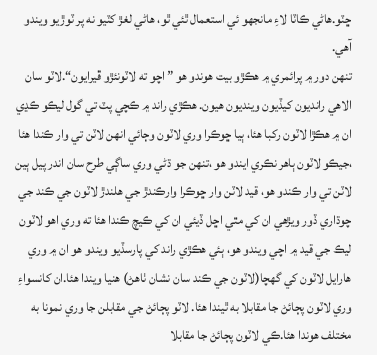ڇٽو.هاڻي ڪاٽا لاءِ مانجھو ئي استعمال ٿئي ٿو، هاڻي لغڙ کٽيو نه پر ٽوڙيو ويندو آهي.
تنهن دور ۾ پرائمري ۾ هڪڙو بيت هوندو هو ”اچو ته لاٽونئڙو ڦيرايون“.لاٽو سان الاهي رانديون کيڏيون وينديون هيون. هڪڙي راند ۾ ڪچي پٽ تي گول ليڪو ڪڍي ان ۾ هڪڙا لاٽون رکبا هئا، ٻيا ڇوڪرا وري لاٽون وڄائي انهن لاٽن تي وار ڪندا هئا ،جيڪو لاٽون ٻاهر نڪري ايندو هو ،تنهن جو ڌڻي وري ساڳي طرح سان اندر پيل ٻين لاٽن تي وار ڪندو هو، قيد لاٽن وار ڇوڪرا وارڪندڙ جي هلندڙ لاٽون جي ڪند جي چوڌاري ڏور ويڙهي ان کي مٿي اڇل ڏيئي ان کي ڪيچ ڪندا هئا ته وري اهو لاٽون ليڪ جي قيد ۾ اچي ويندو هو، ٻئي هڪڙي راند کي پارسڏيو ويندو هو ان ۾ وري هارايل لاٽون کي گھچا(لاٽون جي ڪند سان نشان ٺاهڻ) هنيا ويندا هئا.ان کانسواءِ وري لاٽون پڄائڻ جا مقابلا به ٿيندا هئا. لاٽو پڄائڻ جي مقابلن جا وري نمونا به مختلف هوندا هئا.ڪي لاٽون پڄائڻ جا مقابلا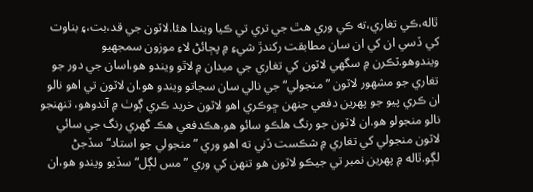ٿاله،ڪي تغاري،ته ڪي وري هٿ جي تري تي ڪيا ويندا هئا.لاٽون جي قد،بت،۽ بناوت کي ڏسي ان کي ان سان مطابقت رکندڙ شيءِ ۾ پڄائڻ لاءِ موزون سمجھيو ويندوهو.ٽڪرن ۾ سگھي لاٽون کي تغاري جي ميدان ۾ لاٿو ويندو هو،اسان جي دور جو تغاري جو مشهور لاٽون ”منجولي“ جي نالي سان سڃاتو ويندو هو.ان لاٽون تي اهو نالو ان ڪري پيو جو پهرين دفعي جنهن ڇوڪري اهو لاٽون خريد ڪري ڳوٺ ۾ آندوهو، تنهنجو نالو منجولو هو.ان لاٽون جو رنگ هلڪو سائو هو.هڪدفعي هڪ گھري رنگ جي سائي لاٽون منجولي کي تغاري ۾ شڪست ڏني ته اهو وري ”منجولي جو استاد“ سڏجڻ لڳو.ٿاله ۾ پهرين نمبر تي جيڪو لاٽون هو تنهن کي وري ”مس لڳل“ سڏيو ويندو هو،ان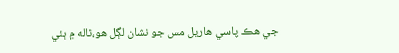جي هڪ پاسي هاريل مس جو نشان لڳل هو،ٿاله ۾ ٻئي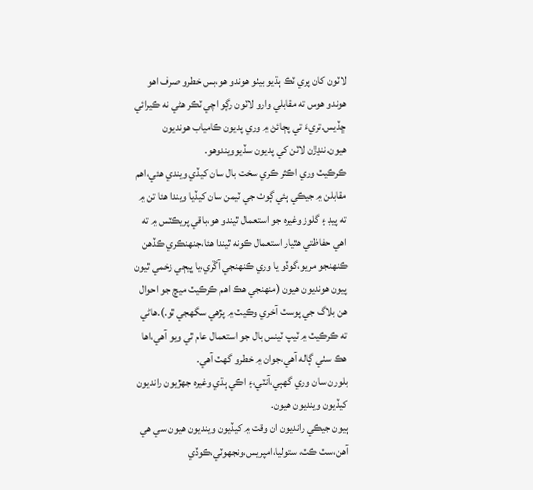لاٽون کان پري ٽڪ ٻڌيو بيٺو هوندو هو،بس خطرو صرف اهو هوندو هوس ته مقابلي وارو لاٽون رڳو اچي ٽڪر هڻي نه ڪيرائي ڇڏيس.تريءَ تي پڄائڻ ۾ وري پديون ڪامياب هونديون هيون.ننڍڙن لاٽن کي پديون سڏيوويندوهو.
ڪرڪيٽ وري اڪثر ڪري سخت بال سان کيڏي ويندي هئي،اهم مقابلن ۾ جيڪي ٻئي ڳوٺ جي ٽيمن سان کيڏيا ويندا هئا تن ۾ ته پيڊ ۽ گلوز وغيره جو استعمال ٿيندو هو،باقي پريڪٽس ۾ ته اهي حفاظتي هٿيار استعمال ڪونه ٿيندا هئا،جنهنڪري ڪڏهن ڪنهنجو مريو،گوڏو يا وري ڪنهنجي آڱري،يا ڀيڄي زخمي ٿيون پيون هونديون هيون (منهنجي هڪ اهم ڪرڪيٽ ميچ جو احوال هن بلاگ جي پوسٽ آخري وڪيٽ ۾ پڙهي سگھجي ٿو.).هاڻي ته ڪرڪيٽ ۾ ٽيپ ٽينس بال جو استعمال عام ٿي ويو آهي،اها هڪ سٺي ڳاله آهي،جوان ۾ خطرو گھٽ آهي.
بلورن سان وري گھٻي،آنٽي،۽ اڪي ٻڌي وغيره جھڙيون رانديون کيڏيون وينديون هيون.
ٻيون جيڪي رانديون ان وقت ۾ کيڏيون وينديون هيون سي هي آهن،سٽ ڪٽ، ستوليا،امپريس،ونجھوٽي،ڪوڏي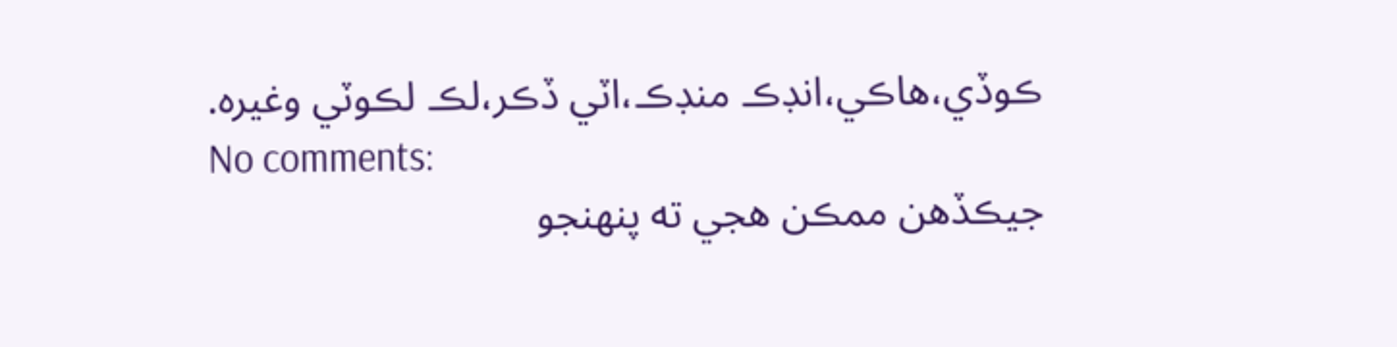ڪوڏي،هاڪي،انڊڪ منڊڪ،اٽي ڏڪر،لڪ لڪوٽي وغيره.
No comments:
جيڪڏهن ممڪن هجي ته پنهنجو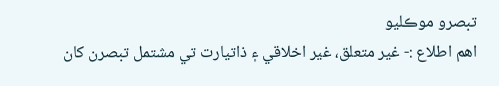تبصرو موڪليو
اهم اطلاع :- غير متعلق، غير اخلاقي ۽ ذاتيارت تي مشتمل تبصرن کان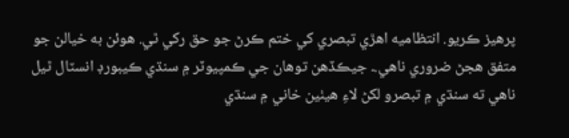پرهيز ڪريو. انتظاميه اهڙي تبصري کي ختم ڪرڻ جو حق رکي ٿي. هوئن به خيالن جو متفق هجڻ ضروري ناهي.۔ جيڪڏهن توهان جي ڪمپيوٽر ۾ سنڌي ڪيبورڊ انسٽال ٿيل ناهي ته سنڌي ۾ تبصرو لکڻ لاءِ هيٺين خاني ۾ سنڌي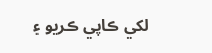لکي ڪاپي ڪريو ۽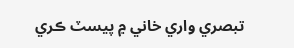تبصري واري خاني ۾ پيسٽ ڪري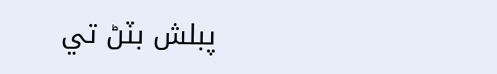پبلش بٽڻ تي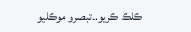ڪلڪ ڪريو.۔تبصرو موڪليو